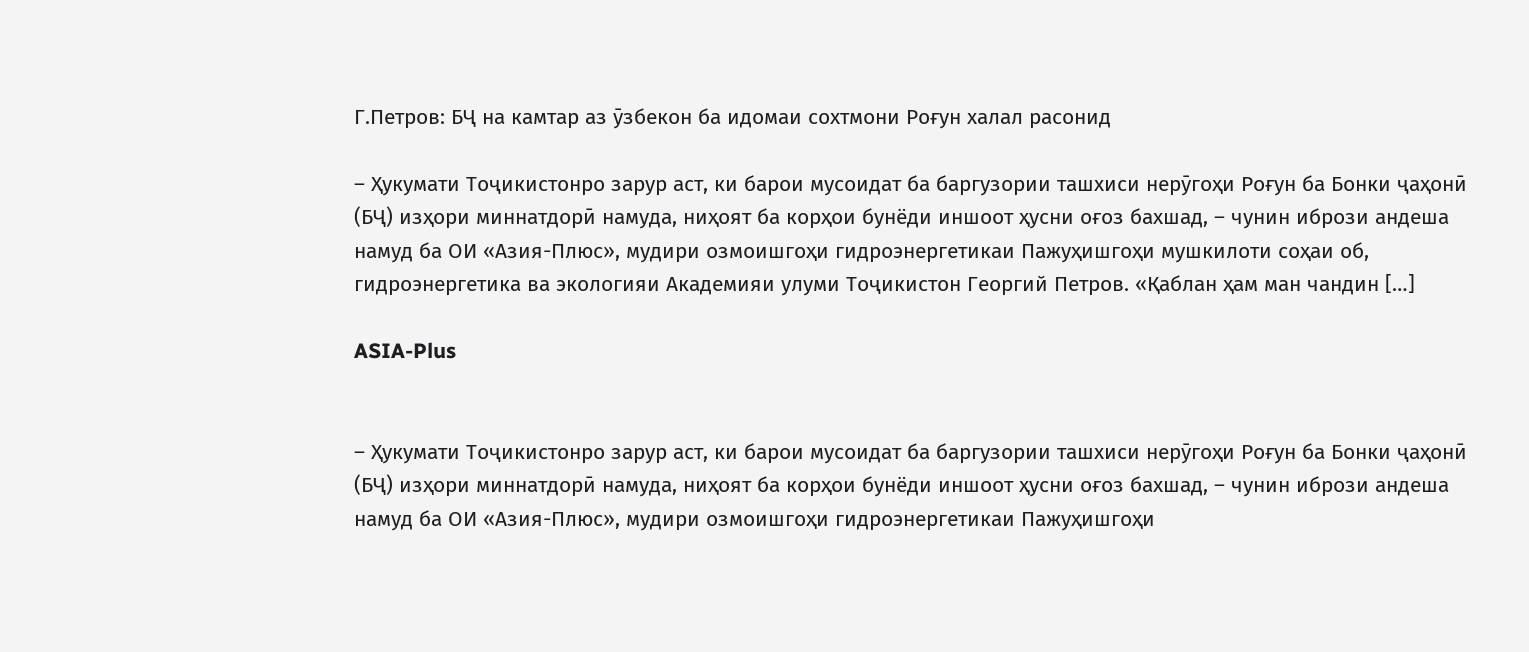Г.Петров: БҶ на камтар аз ӯзбекон ба идомаи сохтмони Роғун халал расонид

– Ҳукумати Тоҷикистонро зарур аст, ки барои мусоидат ба баргузории ташхиси нерӯгоҳи Роғун ба Бонки ҷаҳонӣ (БҶ) изҳори миннатдорӣ намуда, ниҳоят ба корҳои бунёди иншоот ҳусни оғоз бахшад, – чунин ибрози андеша намуд ба ОИ «Азия-Плюс», мудири озмоишгоҳи гидроэнергетикаи Пажуҳишгоҳи мушкилоти соҳаи об, гидроэнергетика ва экологияи Академияи улуми Тоҷикистон Георгий Петров. «Қаблан ҳам ман чандин […]

ASIA-Plus


– Ҳукумати Тоҷикистонро зарур аст, ки барои мусоидат ба баргузории ташхиси нерӯгоҳи Роғун ба Бонки ҷаҳонӣ (БҶ) изҳори миннатдорӣ намуда, ниҳоят ба корҳои бунёди иншоот ҳусни оғоз бахшад, – чунин ибрози андеша намуд ба ОИ «Азия-Плюс», мудири озмоишгоҳи гидроэнергетикаи Пажуҳишгоҳи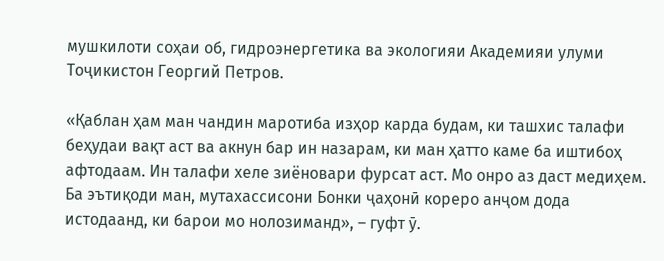мушкилоти соҳаи об, гидроэнергетика ва экологияи Академияи улуми Тоҷикистон Георгий Петров.

«Қаблан ҳам ман чандин маротиба изҳор карда будам, ки ташхис талафи беҳудаи вақт аст ва акнун бар ин назарам, ки ман ҳатто каме ба иштибоҳ афтодаам. Ин талафи хеле зиёновари фурсат аст. Мо онро аз даст медиҳем. Ба эътиқоди ман, мутахассисони Бонки ҷаҳонӣ кореро анҷом дода истодаанд, ки барои мо нолозиманд», – гуфт ӯ.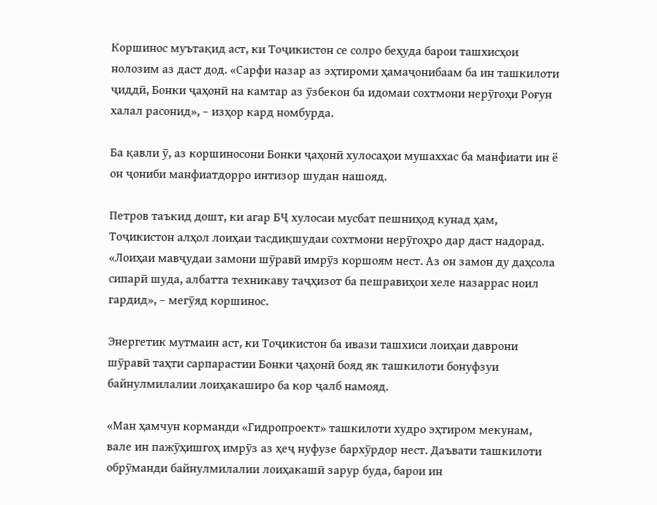Коршинос муътақид аст, ки Тоҷикистон се солро беҳуда барои ташхисҳои нолозим аз даст дод. «Сарфи назар аз эҳтироми ҳамаҷонибаам ба ин ташкилоти ҷиддӣ, Бонки ҷаҳонӣ на камтар аз ӯзбекон ба идомаи сохтмони нерӯгоҳи Роғун халал расонид», – изҳор кард номбурда.

Ба қавли ӯ, аз коршиносони Бонки ҷаҳонӣ хулосаҳои мушаххас ба манфиати ин ё он ҷониби манфиатдорро интизор шудан нашояд.

Петров таъкид дошт, ки агар БҶ хулосаи мусбат пешниҳод кунад ҳам, Тоҷикистон алҳол лоиҳаи тасдиқшудаи сохтмони нерӯгоҳро дар даст надорад. «Лоиҳаи мавҷудаи замони шӯравӣ имрӯз коршоям нест. Аз он замон ду даҳсола сипарӣ шуда, албатта техникаву таҷҳизот ба пешравиҳои хеле назаррас ноил гардид», – мегӯяд коршинос.

Энергетик мутмаин аст, ки Тоҷикистон ба ивази ташхиси лоиҳаи даврони шӯравӣ таҳти сарпарастии Бонки ҷаҳонӣ бояд як ташкилоти бонуфзуи байнулмилалии лоиҳакаширо ба кор ҷалб намояд.

«Ман ҳамчун корманди «Гидропроект» ташкилоти худро эҳтиром мекунам, вале ин пажӯҳишгоҳ имрӯз аз ҳеҷ нуфузе бархӯрдор нест. Даъвати ташкилоти обрӯманди байнулмилалии лоиҳакашӣ зарур буда, барои ин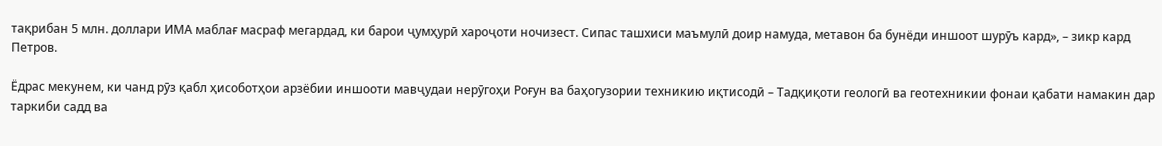тақрибан 5 млн. доллари ИМА маблағ масраф мегардад, ки барои ҷумҳурӣ хароҷоти ночизест. Сипас ташхиси маъмулӣ доир намуда, метавон ба бунёди иншоот шурӯъ кард», – зикр кард Петров.

Ёдрас мекунем, ки чанд рӯз қабл ҳисоботҳои арзёбии иншооти мавҷудаи нерӯгоҳи Роғун ва баҳогузории техникию иқтисодӣ – Тадқиқоти геологӣ ва геотехникии фонаи қабати намакин дар таркиби садд ва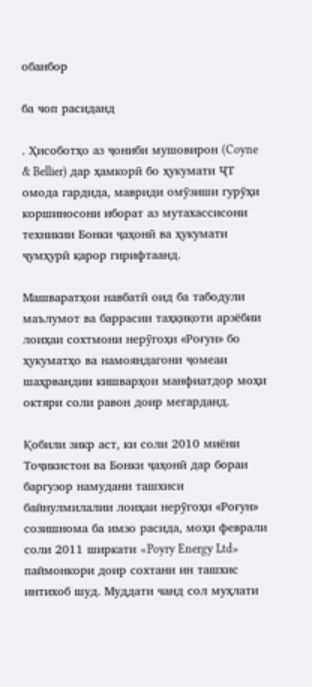обанбор

ба чоп расиданд

. Ҳисоботҳо аз ҷониби мушовирон (Coyne & Bellier) дар ҳамкорӣ бо ҳукумати ҶТ омода гардида, мавриди омӯзиши гурӯҳи коршиносони иборат аз мутахассисони техникии Бонки ҷаҳонӣ ва ҳукумати ҷумҳурӣ қарор гирифтаанд.

Машваратҳои навбатӣ оид ба табодули маълумот ва баррасии таҳқиқоти арзёбии лоиҳаи сохтмони нерӯгоҳи «Роғун» бо ҳукуматҳо ва намояндагони ҷомеаи шаҳрвандии кишварҳои манфиатдор моҳи октяри соли равон доир мегарданд.

Қобили зикр аст, ки соли 2010 миёни Тоҷикистон ва Бонки ҷаҳонӣ дар бораи баргузор намудани ташхиси байнулмилалии лоиҳаи нерӯгоҳи «Роғун» созишнома ба имзо расида, моҳи феврали соли 2011 ширкати «Poyry Energy Ltd» паймонкори доир сохтани ин ташхис интихоб шуд. Муддати чанд сол муҳлати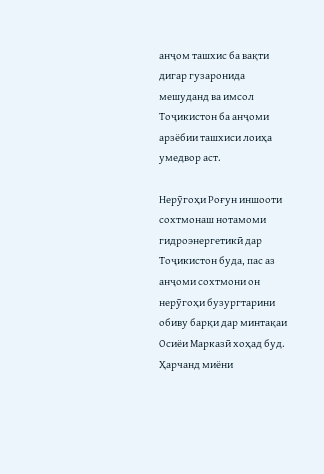анҷом ташхис ба вақти дигар гузаронида мешуданд ва имсол Тоҷикистон ба анҷоми арзёбии ташхиси лоиҳа умедвор аст.

Нерӯгоҳи Роғун иншооти сохтмонаш нотамоми гидроэнергетикӣ дар Тоҷикистон буда, пас аз анҷоми сохтмони он нерӯгоҳи бузургтарини обиву барқи дар минтақаи Осиёи Марказӣ хоҳад буд. Ҳарчанд миёни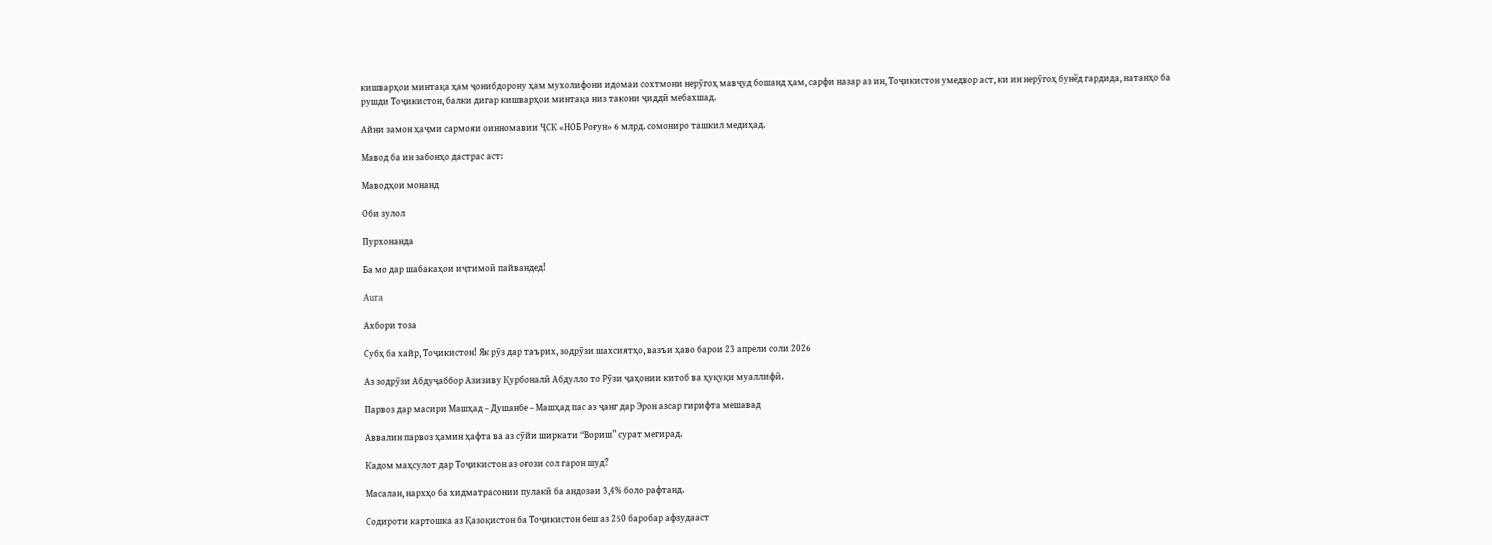кишварҳои минтақа ҳам ҷонибдорону ҳам мухолифони идомаи сохтмони нерӯгоҳ мавҷуд бошанд ҳам, сарфи назар аз ин, Тоҷикистон умедвор аст, ки ин нерӯгоҳ бунёд гардида, натанҳо ба рушди Тоҷикистон, балки дигар кишварҳои минтақа низ такони ҷиддӣ мебахшад.

Айни замон ҳаҷми сармояи оинномавии ҶСК «НОБ Роғун» 6 млрд. сомониро ташкил медиҳад.

Мавод ба ин забонҳо дастрас аст:

Маводҳои монанд

Оби зулол

Пурхонанда

Ба мо дар шабакаҳои иҷтимоӣ пайвандед!

Aura

Ахбори тоза

Субҳ ба хайр, Тоҷикистон! Як рӯз дар таърих, зодрӯзи шахсиятҳо, вазъи ҳаво барои 23 апрели соли 2026

Аз зодрӯзи Абдуҷаббор Азизиву Қурбоналӣ Абдулло то Рӯзи ҷаҳонии китоб ва ҳуқуқи муаллифӣ.

Парвоз дар масири Машҳад – Душанбе – Машҳад пас аз ҷанг дар Эрон азсар гирифта мешавад

Аввалин парвоз ҳамин ҳафта ва аз сӯйи ширкати “Вориш” сурат мегирад.

Кадом маҳсулот дар Тоҷикистон аз оғози сол гарон шуд?

Масалан, нархҳо ба хидматрасонии пулакӣ ба андозаи 3,4% боло рафтанд.

Содироти картошка аз Қазоқистон ба Тоҷикистон беш аз 250 баробар афзудааст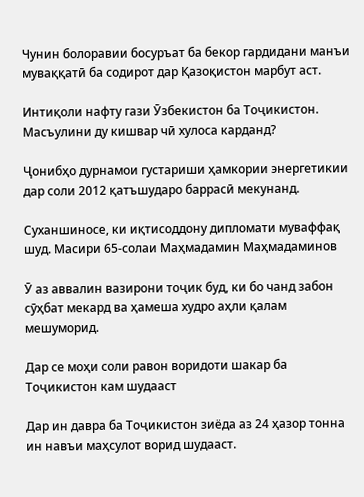Чунин болоравии босуръат ба бекор гардидани манъи муваққатӣ ба содирот дар Қазоқистон марбут аст.

Интиқоли нафту гази Ӯзбекистон ба Тоҷикистон. Масъулини ду кишвар чӣ хулоса карданд?

Ҷонибҳо дурнамои густариши ҳамкории энергетикии дар соли 2012 қатъшударо баррасӣ мекунанд.

Суханшиносе, ки иқтисоддону дипломати муваффақ шуд. Масири 65-солаи Маҳмадамин Маҳмадаминов

Ӯ аз аввалин вазирони тоҷик буд, ки бо чанд забон сӯҳбат мекард ва ҳамеша худро аҳли қалам мешуморид.

Дар се моҳи соли равон воридоти шакар ба Тоҷикистон кам шудааст

Дар ин давра ба Тоҷикистон зиёда аз 24 ҳазор тонна ин навъи маҳсулот ворид шудааст.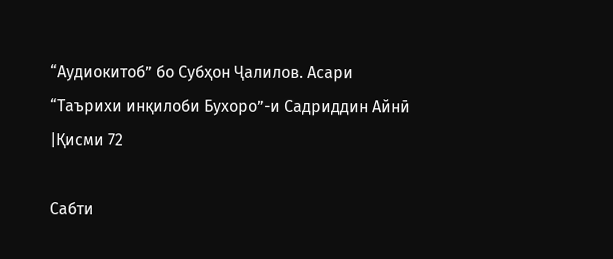“Аудиокитоб” бо Субҳон Ҷалилов. Асари “Таърихи инқилоби Бухоро”-и Садриддин Айнӣ |Қисми 72

Cабти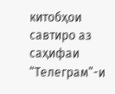китобҳои савтиро аз саҳифаи “Телеграм”-и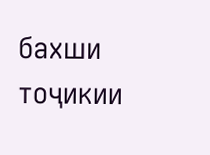бахши тоҷикии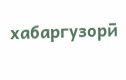хабаргузорӣ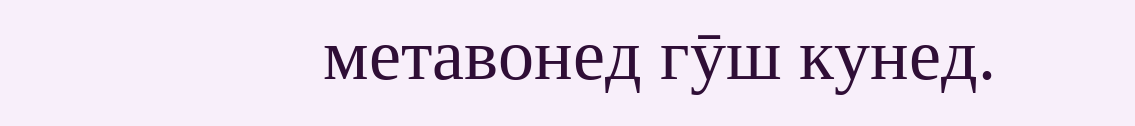метавонед гӯш кунед.